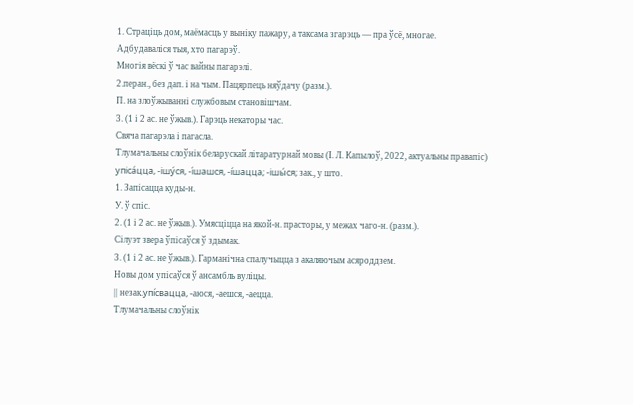1. Страціць дом, маёмасць у выніку пажару, а таксама згарэць — пра ўсё, многае.
Адбудаваліся тыя, хто пагарэў.
Многія вёскі ў час вайны пагарэлі.
2.перан., без дап. і на чым. Пацярпець няўдачу (разм.).
П. на злоўжыванні службовым становішчам.
3. (1 і 2 ас. не ўжыв.). Гарэць некаторы час.
Свяча пагарэла і пагасла.
Тлумачальны слоўнік беларускай літаратурнай мовы (І. Л. Капылоў, 2022, актуальны правапіс)
упіса́цца, -ішу́ся, -і́шашся, -і́шацца; -ішы́ся; зак., у што.
1. Запісацца куды-н.
У. ў спіс.
2. (1 і 2 ас. не ўжыв.). Умясціцца на якой-н. прасторы, у межах чаго-н. (разм.).
Сілуэт звера ўпісаўся ў здымак.
3. (1 і 2 ас. не ўжыв.). Гарманічна спалучыцца з акаляючым асяроддзем.
Новы дом упісаўся ў ансамбль вуліцы.
|| незак.упі́свацца, -аюся, -аешся, -аецца.
Тлумачальны слоўнік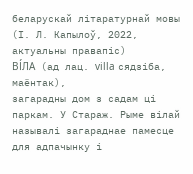беларускай літаратурнай мовы (І. Л. Капылоў, 2022, актуальны правапіс)
ВІ́ЛА (ад лац. villa сядзіба, маёнтак),
загарадны дом з садам ці паркам. У Стараж. Рыме вілай называлі загараднае памесце для адпачынку і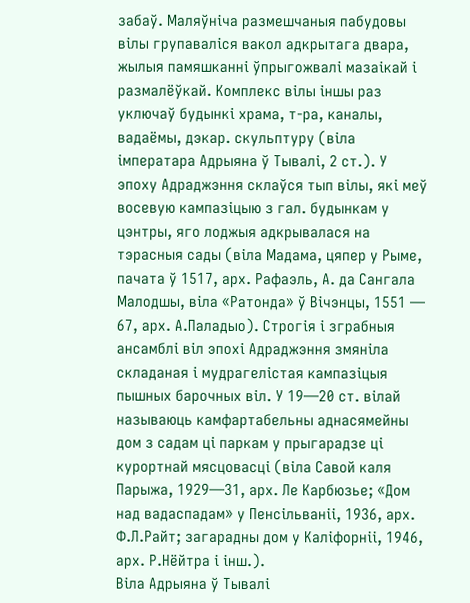забаў. Маляўніча размешчаныя пабудовы вілы групаваліся вакол адкрытага двара, жылыя памяшканні ўпрыгожвалі мазаікай і размалёўкай. Комплекс вілы іншы раз уключаў будынкі храма, т-ра, каналы, вадаёмы, дэкар. скульптуру (віла імператара Адрыяна ў Тывалі, 2 ст.). У эпоху Адраджэння склаўся тып вілы, які меў восевую кампазіцыю з гал. будынкам у цэнтры, яго лоджыя адкрывалася на тэрасныя сады (віла Мадама, цяпер у Рыме, пачата ў 1517, арх. Рафаэль, А. да Сангала Малодшы, віла «Ратонда» ў Вічэнцы, 1551 — 67, арх. А.Паладыо). Строгія і зграбныя ансамблі віл эпохі Адраджэння змяніла складаная і мудрагелістая кампазіцыя пышных барочных віл. У 19—20 ст. вілай называюць камфартабельны аднасямейны дом з садам ці паркам у прыгарадзе ці курортнай мясцовасці (віла Савой каля Парыжа, 1929—31, арх. Ле Карбюзье; «Дом над вадаспадам» у Пенсільваніі, 1936, арх. Ф.Л.Райт; загарадны дом у Каліфорніі, 1946, арх. Р.Нёйтра і інш.).
Віла Адрыяна ў Тывалі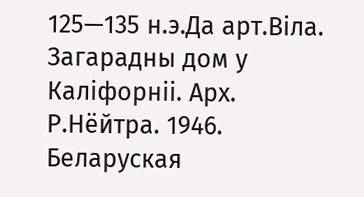125—135 н.э.Да арт.Віла. Загарадны дом у Каліфорніі. Арх. Р.Нёйтра. 1946.
Беларуская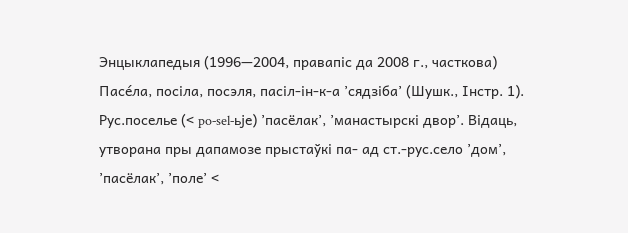Энцыклапедыя (1996—2004, правапіс да 2008 г., часткова)
Пасе́ла, посіла, посэля, пасіл‑ін‑к‑а ’сядзіба’ (Шушк., Інстр. 1). Рус.поселье (< po‑sel‑ьje) ’пасёлак’, ’манастырскі двор’. Відаць, утворана пры дапамозе прыстаўкі па‑ ад ст.-рус.село ’дом’, ’пасёлак’, ’поле’ <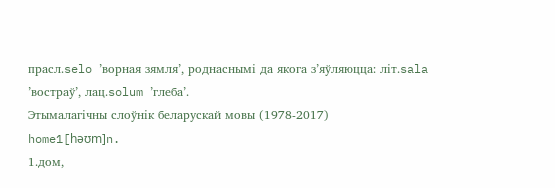прасл.selo ’ворная зямля’, роднаснымі да якога з’яўляюцца: літ.sala ’востраў’, лац.solum ’глеба’.
Этымалагічны слоўнік беларускай мовы (1978-2017)
home1[həʊm]n.
1.дом,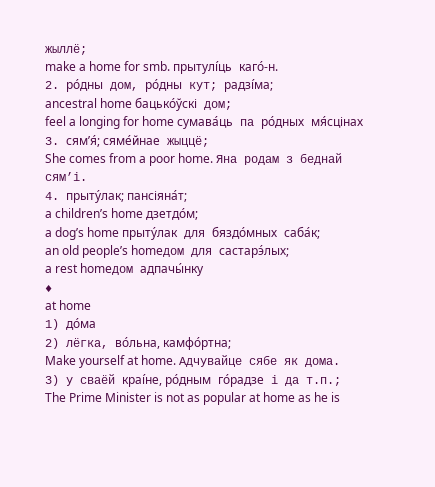жыллё;
make a home for smb. прытулі́ць каго́-н.
2. ро́дны дом, ро́дны кут; радзі́ма;
ancestral home бацько́ўскі дом;
feel a longing for home сумава́ць па ро́дных мя́сцінах
3. сям’я́; сяме́йнае жыццё;
She comes from a poor home. Яна родам з беднай сям’і.
4. прыту́лак; пансіяна́т;
a children’s home дзетдо́м;
a dog’s home прыту́лак для бяздо́мных саба́к;
an old people’s homeдом для састарэ́лых;
a rest homeдом адпачы́нку
♦
at home
1) до́ма
2) лёгка, во́льна, камфо́ртна;
Make yourself at home. Адчувайце сябе як дома.
3) у сваёй краі́не, ро́дным го́радзе і да т.п.;
The Prime Minister is not as popular at home as he is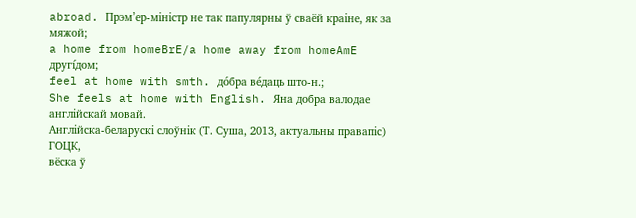abroad. Прэм’ер-міністр не так папулярны ў сваёй краіне, як за мяжой;
a home from homeBrE/a home away from homeAmE другі́дом;
feel at home with smth. до́бра ве́даць што-н.;
She feels at home with English. Яна добра валодае англійскай мовай.
Англійска-беларускі слоўнік (Т. Суша, 2013, актуальны правапіс)
ГОЦК,
вёска ў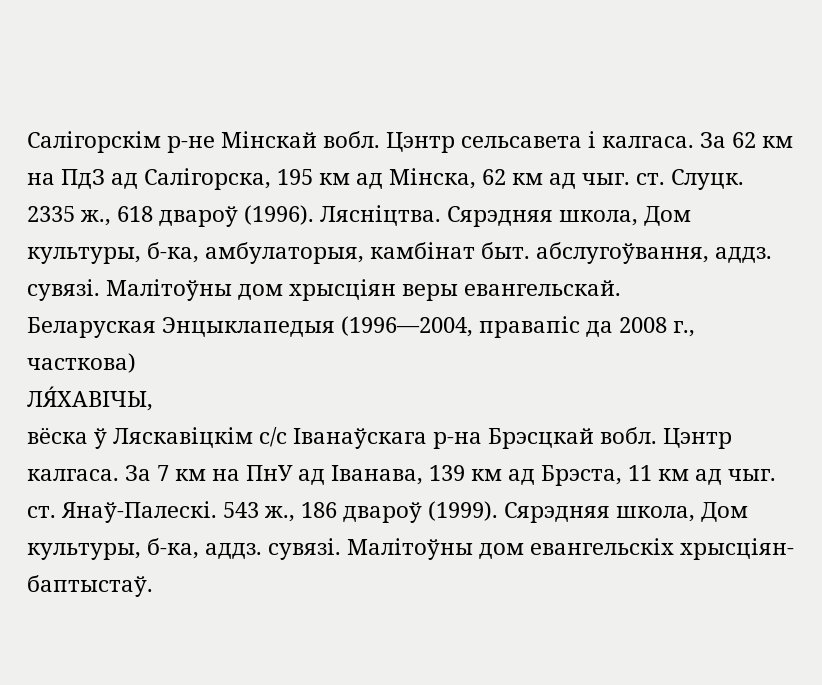Салігорскім р-не Мінскай вобл. Цэнтр сельсавета і калгаса. За 62 км на ПдЗ ад Салігорска, 195 км ад Мінска, 62 км ад чыг. ст. Слуцк. 2335 ж., 618 двароў (1996). Лясніцтва. Сярэдняя школа, Дом культуры, б-ка, амбулаторыя, камбінат быт. абслугоўвання, аддз. сувязі. Малітоўны дом хрысціян веры евангельскай.
Беларуская Энцыклапедыя (1996—2004, правапіс да 2008 г., часткова)
ЛЯ́ХАВІЧЫ,
вёска ў Ляскавіцкім с/с Іванаўскага р-на Брэсцкай вобл. Цэнтр калгаса. За 7 км на ПнУ ад Іванава, 139 км ад Брэста, 11 км ад чыг. ст. Янаў-Палескі. 543 ж., 186 двароў (1999). Сярэдняя школа, Дом культуры, б-ка, аддз. сувязі. Малітоўны дом евангельскіх хрысціян-баптыстаў.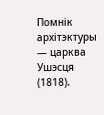Помнік архітэктуры — царква Ушэсця (1818).